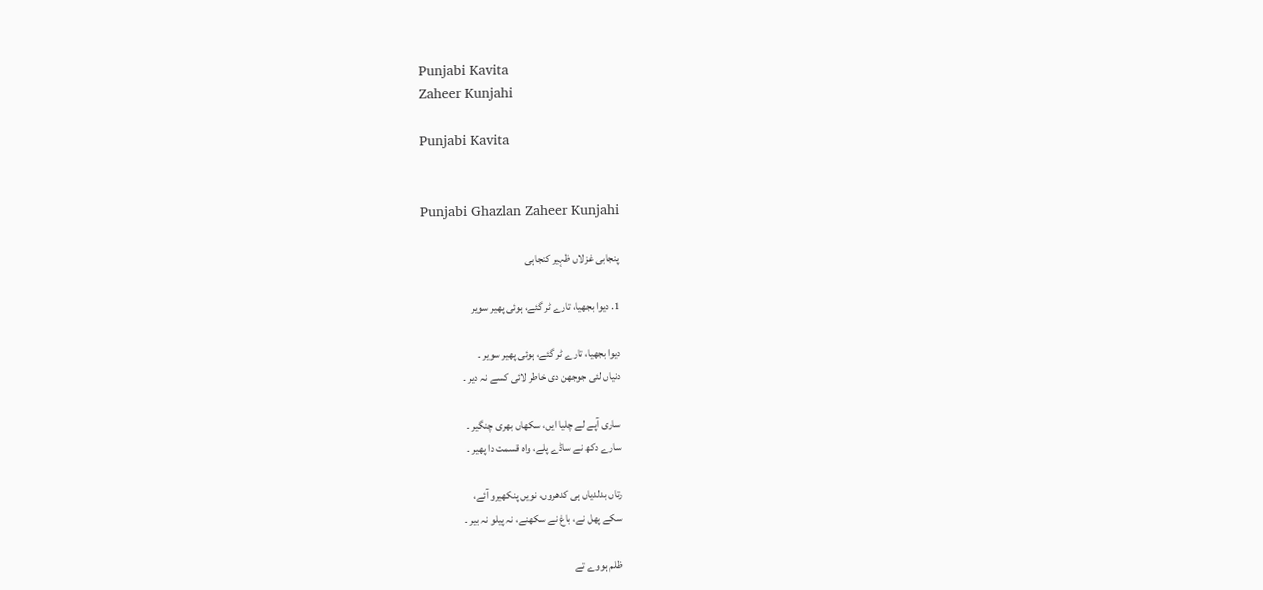Punjabi Kavita
Zaheer Kunjahi

Punjabi Kavita


Punjabi Ghazlan Zaheer Kunjahi

پنجابی غزلاں ظہیر کنجاہی

1. دیوا بجھیا، تارے ٹر گئے، ہوئی پھیر سویر

دیوا بجھیا، تارے ٹر گئے، ہوئی پھیر سویر ۔
دنیاں لئی جوجھن دی خاطر لائی کسے نہ دیر ۔

ساری آپے لے چلیا ایں، سکھاں بھری چنگیر ۔
سارے دکھ نے ساڈے پلے، واہ قسمت دا پھیر ۔

رتاں بدلدیاں ہی کدھروں، نویں پنکھیرو آئے،
سکے پھل نے، باغ نے سکھنے، نہ پیلو نہ بیر ۔

ظلم ہووے تے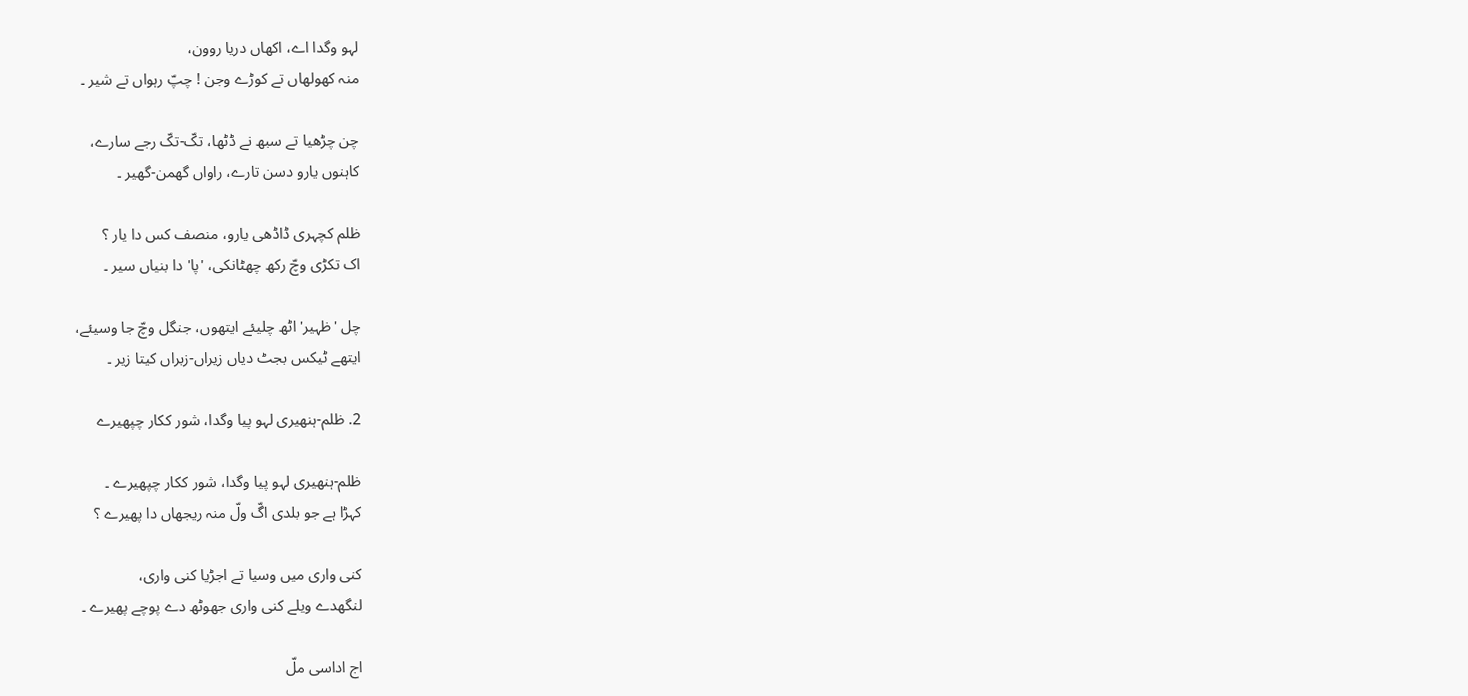لہو وگدا اے، اکھاں دریا روون،
منہ کھولھاں تے کوڑے وجن ! چپّ رہواں تے شیر ۔

چن چڑھیا تے سبھ نے ڈٹھا، تکّ-تکّ رجے سارے،
کاہنوں یارو دسن تارے، راواں گھمن-گھیر ۔

ظلم کچہری ڈاڈھی یارو، منصف کس دا یار ؟
اک تکڑی وچّ رکھ چھٹانکی، 'پا' دا بنیاں سیر ۔

چل 'ظہیر' اٹھ چلیئے ایتھوں، جنگل وچّ جا وسیئے،
ایتھے ٹیکس بجٹ دیاں زیراں-زبراں کیتا زیر ۔

2. ظلم-ہنھیری لہو پیا وگدا، شور ککار چپھیرے

ظلم-ہنھیری لہو پیا وگدا، شور ککار چپھیرے ۔
کہڑا ہے جو بلدی اگّ ولّ منہ ریجھاں دا پھیرے ؟

کنی واری میں وسیا تے اجڑیا کنی واری،
لنگھدے ویلے کنی واری جھوٹھ دے پوچے پھیرے ۔

اج اداسی ملّ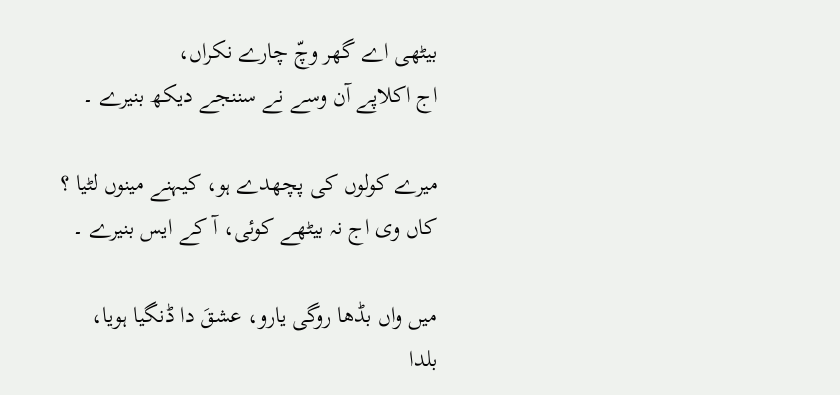بیٹھی اے گھر وچّ چارے نکراں،
اج اکلاپے آن وسے نے سننجے دیکھ بنیرے ۔

میرے کولوں کی پچھدے ہو، کیہنے مینوں لٹیا ؟
کاں وی اج نہ بیٹھے کوئی، آ کے ایس بنیرے ۔

میں واں بڈھا روگی یارو، عشقَ دا ڈنگیا ہویا،
بلدا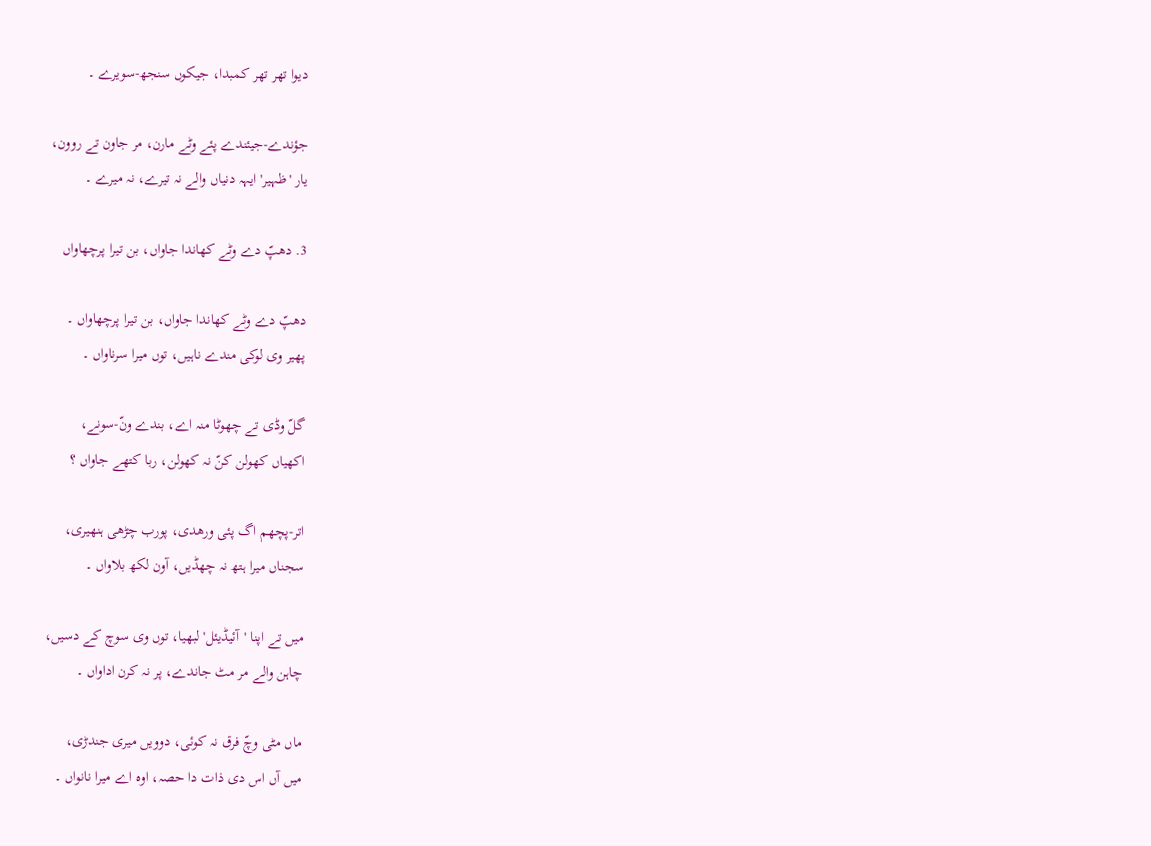دیوا تھر تھر کمبدا، جیکوں سنجھ-سویرے ۔

جؤندے-جیئندے پئے وٹے مارن، مر جاون تے روون،
یار 'ظہیر' ایہہ دنیاں والے نہ تیرے، نہ میرے ۔

3. دھپّ دے وٹے کھاندا جاواں، بن تیرا پرچھاواں

دھپّ دے وٹے کھاندا جاواں، بن تیرا پرچھاواں ۔
پھیر وی لوکی مندے ناہیں، توں میرا سرناواں ۔

گلّ وڈی تے چھوٹا منہ اے، بندے ونّ-سونے،
اکھیاں کھولن کنّ نہ کھولن، ربا کتھے جاواں ؟

اتر-پچھم اگ پئی ورھدی، پورب چڑھی ہنھیری،
سجناں میرا ہتھ نہ چھڈیں، آون لکھ بلاواں ۔

میں تے اپنا 'آئیڈیئل' لبھیا، توں وی سوچ کے دسیں،
چاہن والے مر مٹ جاندے، پر نہ کرن اداواں ۔

ماں مٹی وچّ فرق نہ کوئی، دوویں میری جندڑی،
میں آں اس دی ذات دا حصہ، اوہ اے میرا نانواں ۔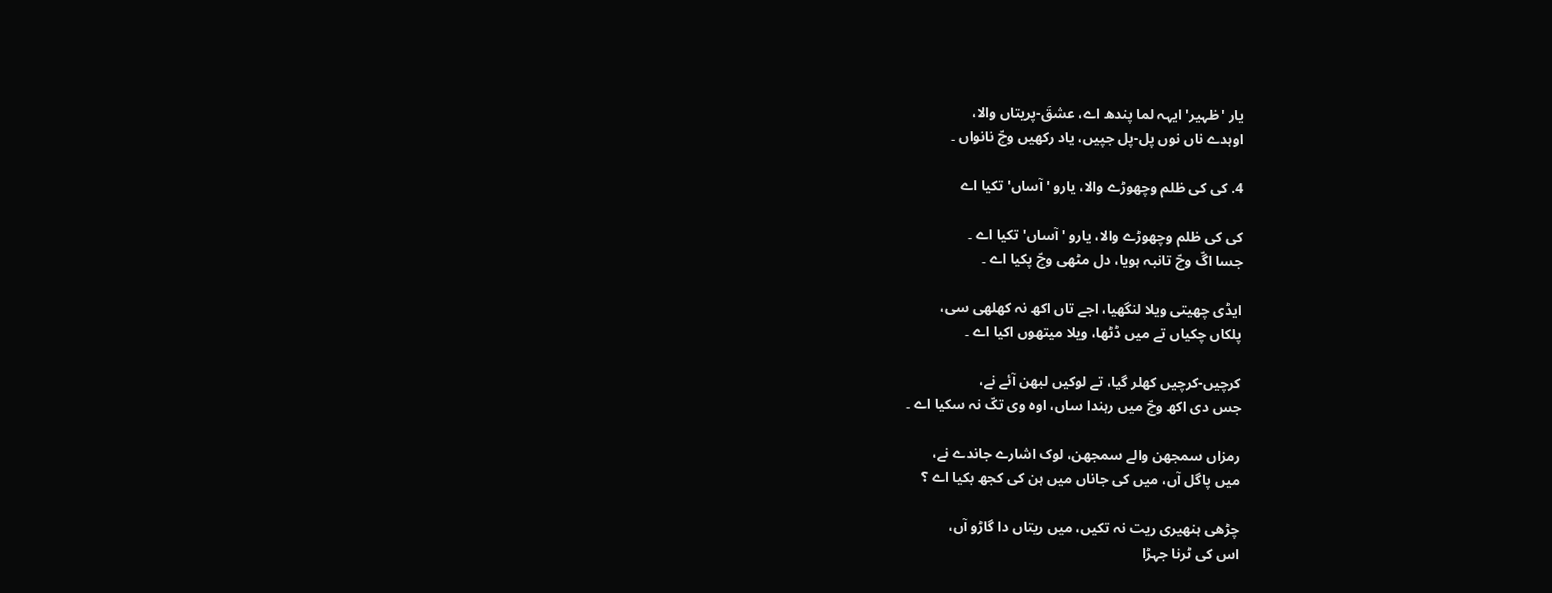یار 'ظہیر' ایہہ لما پندھ اے، عشقَ-پریتاں والا،
اوہدے ناں نوں پل-پل جپیں، یاد رکھیں وچّ نانواں ۔

4. کی کی ظلم وچھوڑے والا، یارو 'آساں' تکیا اے

کی کی ظلم وچھوڑے والا، یارو 'آساں' تکیا اے ۔
جسا اگّ وچّ تانبہ ہویا، دل مٹھی وچّ پکیا اے ۔

ایڈی چھیتی ویلا لنگھیا، اجے تاں اکھ نہ کھلھی سی،
پلکاں چکیاں تے میں ڈٹھا، ویلا میتھوں اکیا اے ۔

کرچیں-کرچیں کھلر گیا، تے لوکیں لبھن آئے نے،
جس دی اکھ وچّ میں رہندا ساں، اوہ وی تکّ نہ سکیا اے ۔

رمزاں سمجھن والے سمجھن، لوک اشارے جاندے نے،
میں پاگل آں، میں کی جاناں میں ہن کی کجھ بکیا اے ؟

چڑھی ہنھیری ریت نہ تکیں، میں ریتاں دا گاڑو آں،
اس کی ٹرنا جہڑا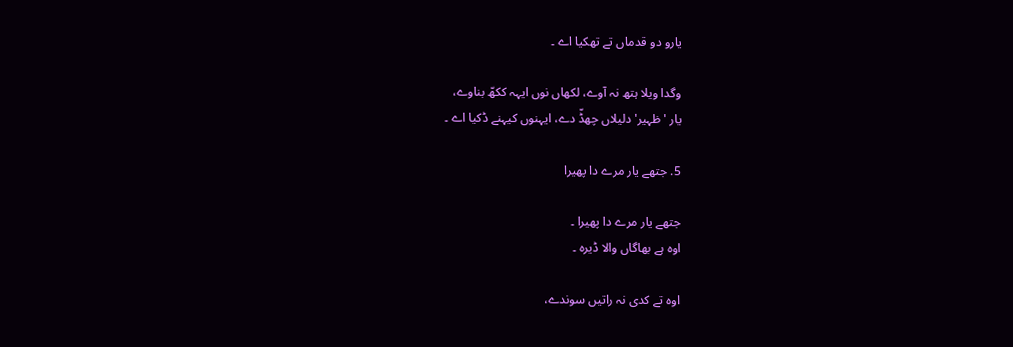یارو دو قدماں تے تھکیا اے ۔

وگدا ویلا ہتھ نہ آوے، لکھاں نوں ایہہ ککھّ بناوے،
یار 'ظہیر' دلیلاں چھڈّ دے، ایہنوں کیہنے ڈکیا اے ۔

5. جتھے یار مرے دا پھیرا

جتھے یار مرے دا پھیرا ۔
اوہ ہے بھاگاں والا ڈیرہ ۔

اوہ تے کدی نہ راتیں سوندے،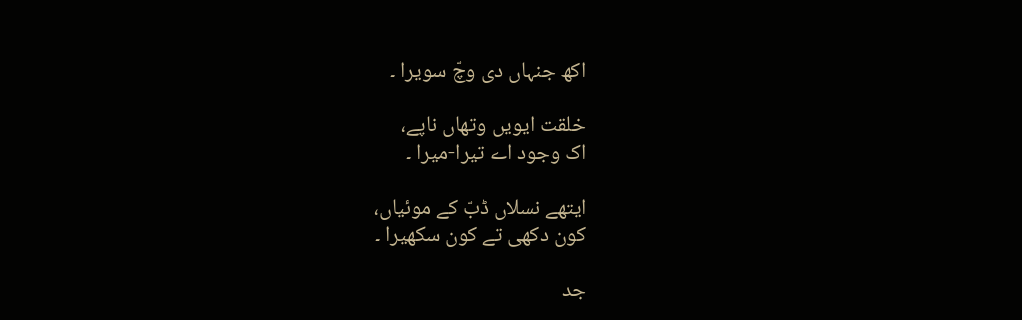اکھ جنہاں دی وچّ سویرا ۔

خلقت ایویں وتھاں ناپے،
اک وجود اے تیرا-میرا ۔

ایتھے نسلاں ڈبّ کے موئیاں،
کون دکھی تے کون سکھیرا ۔

جد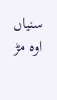سنیاں اوہ مڑ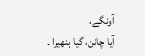آونگے،
آیا چانن، گیا ہنھیرا ۔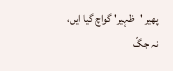پھیر 'ظہیر' گواچ گیا ایں،
نہ جگّ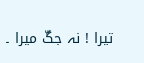تیرا ! نہ جگّ میرا ۔